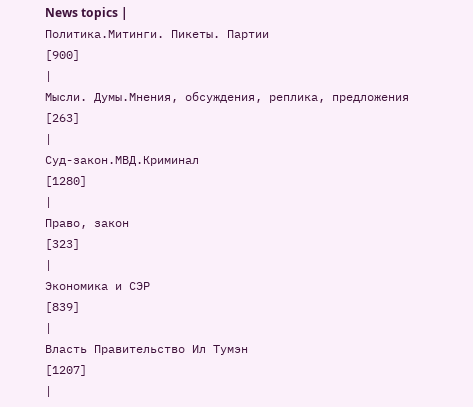News topics |
Политика.Митинги. Пикеты. Партии
[900]
|
Мысли. Думы.Мнения, обсуждения, реплика, предложения
[263]
|
Суд-закон.МВД.Криминал
[1280]
|
Право, закон
[323]
|
Экономика и СЭР
[839]
|
Власть Правительство Ил Тумэн
[1207]
|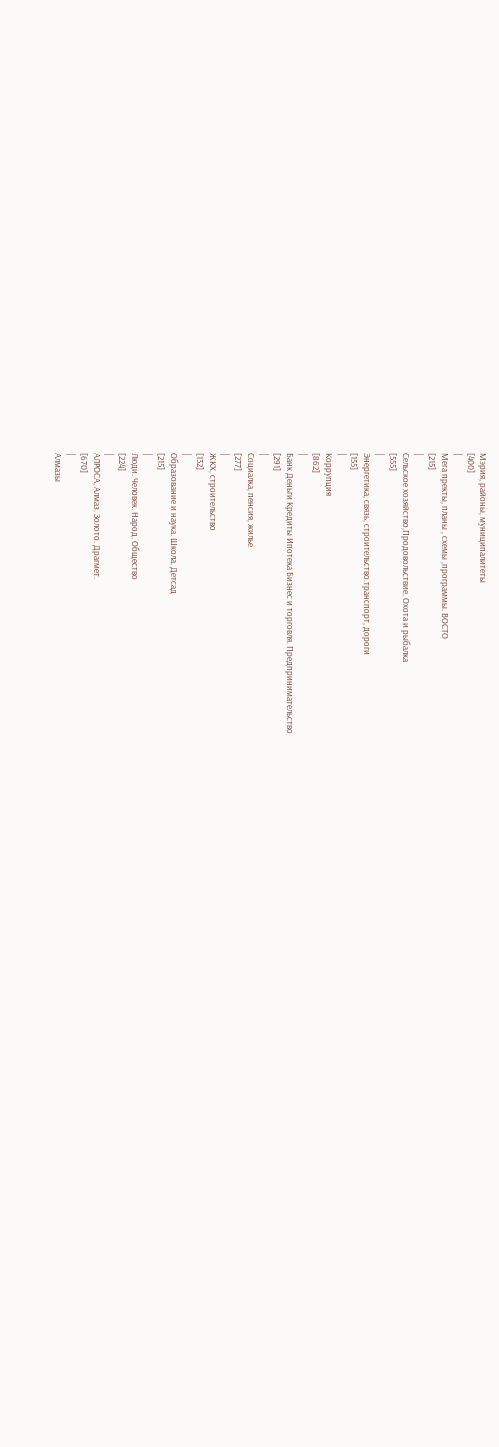Мэрия, районы, муниципалитеты
[400]
|
Мега пректы, планы , схемы ,программы. ВОСТО
[215]
|
Сельское хозяйство,Продовольствие. Охота и рыбалка
[555]
|
Энергетика, связь, строительство.транспорт, дороги
[155]
|
Коррупция
[862]
|
Банк Деньги Кредиты Ипотека Бизнес и торговля. Предпринимательство
[291]
|
Социалка, пенсия, жилье
[277]
|
ЖКХ, строительство
[132]
|
Образование и наука. Школа. Детсад
[215]
|
Люди. Человек. Народ. Общество
[224]
|
АЛРОСА, Алмаз. Золото. Драгмет.
[670]
|
Алмазы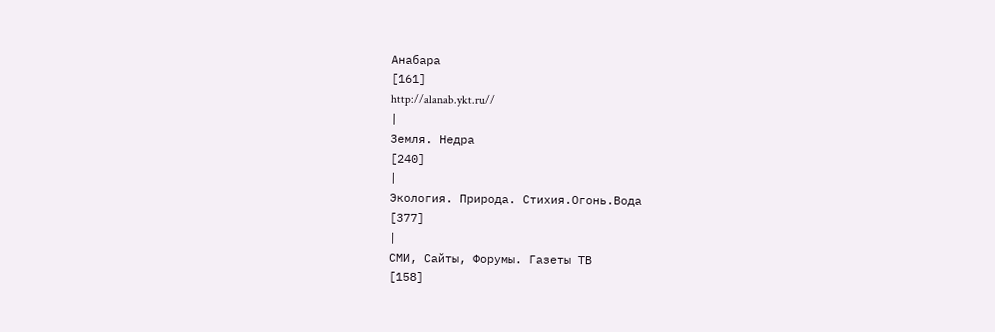Анабара
[161]
http://alanab.ykt.ru//
|
Земля. Недра
[240]
|
Экология. Природа. Стихия.Огонь.Вода
[377]
|
СМИ, Сайты, Форумы. Газеты ТВ
[158]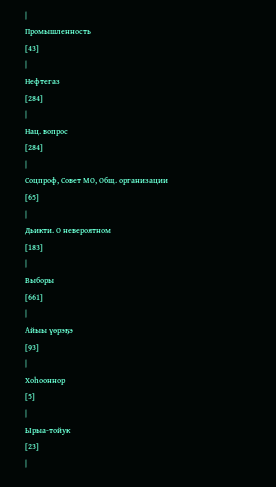|
Промышленность
[43]
|
Нефтегаз
[284]
|
Нац. вопрос
[284]
|
Соцпроф, Совет МО, Общ. организации
[65]
|
Дьикти. О невероятном
[183]
|
Выборы
[661]
|
Айыы үөрэҕэ
[93]
|
Хоһооннор
[5]
|
Ырыа-тойук
[23]
|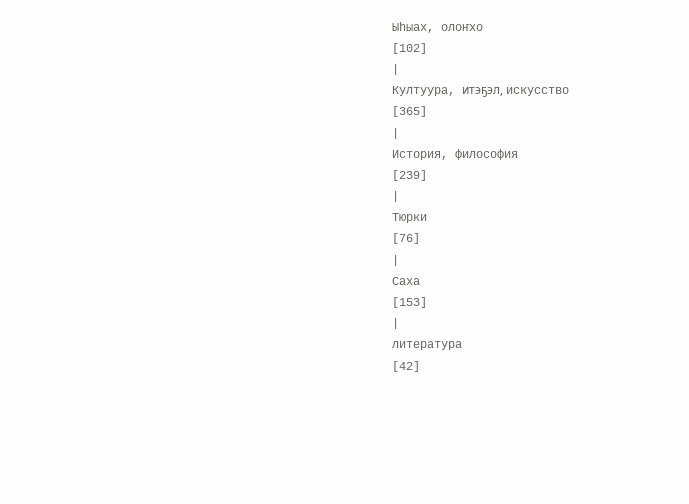Ыһыах, олоҥхо
[102]
|
Култуура, итэҕэл, искусство
[365]
|
История, философия
[239]
|
Тюрки
[76]
|
Саха
[153]
|
литература
[42]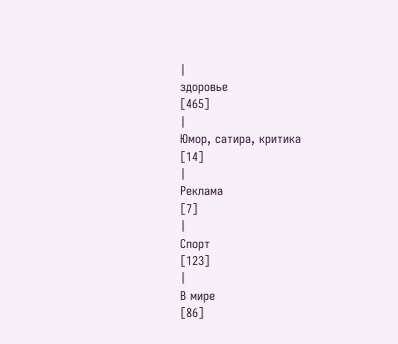|
здоровье
[465]
|
Юмор, сатира, критика
[14]
|
Реклама
[7]
|
Спорт
[123]
|
В мире
[86]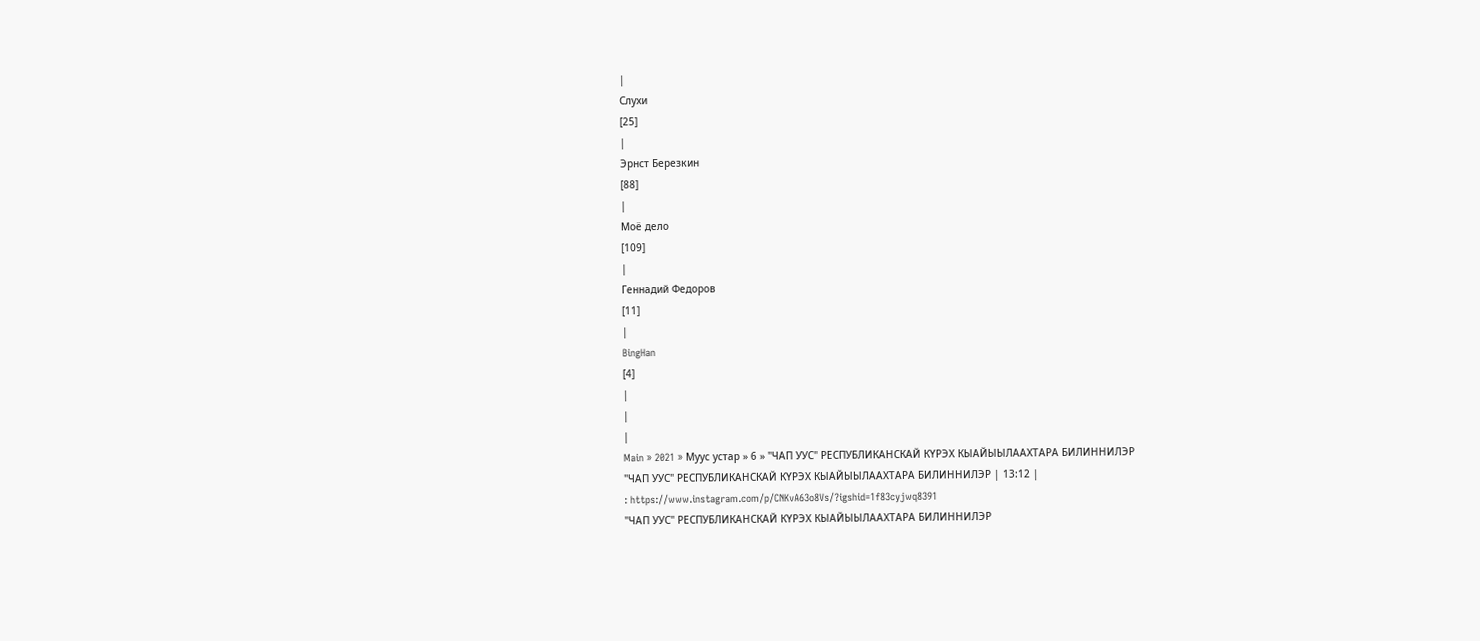|
Слухи
[25]
|
Эрнст Березкин
[88]
|
Моё дело
[109]
|
Геннадий Федоров
[11]
|
BingHan
[4]
|
|
|
Main » 2021 » Муус устар » 6 » "ЧАП УУС" РЕСПУБЛИКАНСКАЙ КҮРЭХ КЫАЙЫЫЛААХТАРА БИЛИННИЛЭР
"ЧАП УУС" РЕСПУБЛИКАНСКАЙ КҮРЭХ КЫАЙЫЫЛААХТАРА БИЛИННИЛЭР | 13:12 |
: https://www.instagram.com/p/CNKvA63o8Vs/?igshid=1f83cyjwq8391
"ЧАП УУС" РЕСПУБЛИКАНСКАЙ КҮРЭХ КЫАЙЫЫЛААХТАРА БИЛИННИЛЭР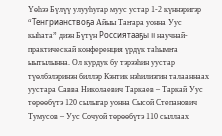Үөһээ Бүлүү улууһугар муус устар 1-2 күннэригэр “Тенгрианствоҕа Айыы Таҥара уонна Уус кыһата” диэн Бүтүн Россиятааҕы II научнай-практическай конференция үрдүк таһымҥа ыытылынна. Ол курдук бу тэрээһин уустар түөлбэлэринэн биллэр Кэнтик нэһилиэгин талааннаах уустара Савва Николаевич Таркаев – Таркай Уус төрөөбүтэ 120 сылыгар уонна Сысой Степанович Тумусов – Уус Сочуой төрөөбүтэ 110 сыллаах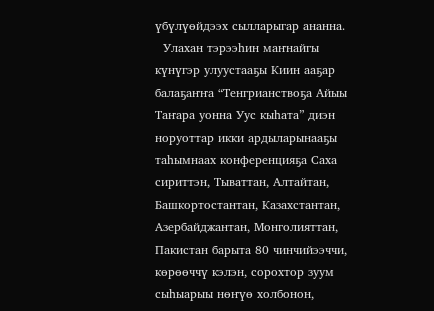үбүлүөйдээх сылларыгар ананна.
  Улахан тэрээһин маҥнайгы күнүгэр улуустааҕы Киин ааҕар балаҕаҥҥа “Тенгрианствоҕа Айыы Таҥара уонна Уус кыһата” диэн норуоттар икки ардыларынааҕы таһымнаах конференцияҕа Саха сириттэн, Тываттан, Алтайтан, Башкортостантан, Казахстантан, Азербайджантан, Монголияттан, Пакистан барыта 80 чинчийээччи, көрөөччү кэлэн, сорохтор зуум сыһыарыы нөҥүө холбонон,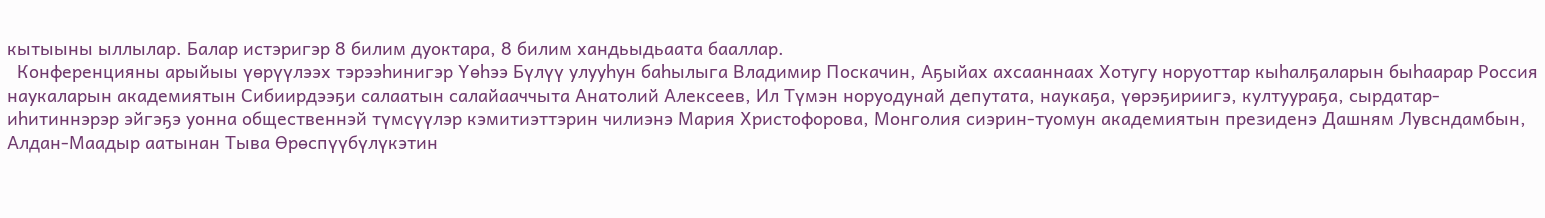кытыыны ыллылар. Балар истэригэр 8 билим дуоктара, 8 билим хандьыдьаата бааллар.
  Конференцияны арыйыы үөрүүлээх тэрээһинигэр Үөһээ Бүлүү улууһун баһылыга Владимир Поскачин, Аҕыйах ахсааннаах Хотугу норуоттар кыһалҕаларын быһаарар Россия наукаларын академиятын Сибиирдээҕи салаатын салайааччыта Анатолий Алексеев, Ил Түмэн норуодунай депутата, наукаҕа, үөрэҕириигэ, култуураҕа, сырдатар-иһитиннэрэр эйгэҕэ уонна общественнэй түмсүүлэр кэмитиэттэрин чилиэнэ Мария Христофорова, Монголия сиэрин-туомун академиятын президенэ Дашням Лувсндамбын, Алдан-Маадыр аатынан Тыва Өрөспүүбүлүкэтин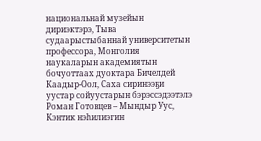национальнай музейын дириэктэрэ, Тыва судаарыстыбаннай университетын профессора, Монголия наукаларын академиятын бочуоттаах дуоктара Бичелдей Каадыр-Оол, Саха сиринээҕи уустар сойуустарын бэрэссэдээтэлэ Роман Готовцев – Мындыр Уус, Кэнтик нэһилиэгин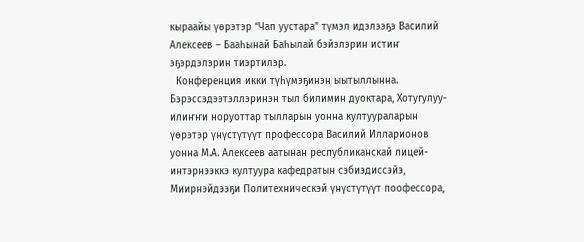кыраайы үөрэтэр “Чап уустара” түмэл идэлээҕэ Василий Алексеев – Бааһынай Баһылай бэйэлэрин истиҥ эҕэрдэлэрин тиэртилэр.
  Конференция икки түһүмэҕинэн ыытыллынна. Бэрэссэдээтэллэринэн тыл билимин дуоктара, Хотугулуу-илиҥҥи норуоттар тылларын уонна култуураларын үөрэтэр үнүстүтүүт профессора Василий Илларионов уонна М.А. Алексеев аатынан республиканскай лицей-интэрнээккэ култуура кафедратын сэбиэдиссэйэ, Миирнэйдээҕи Политехническэй үнүстүтүүт поофессора,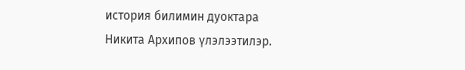история билимин дуоктара Никита Архипов үлэлээтилэр.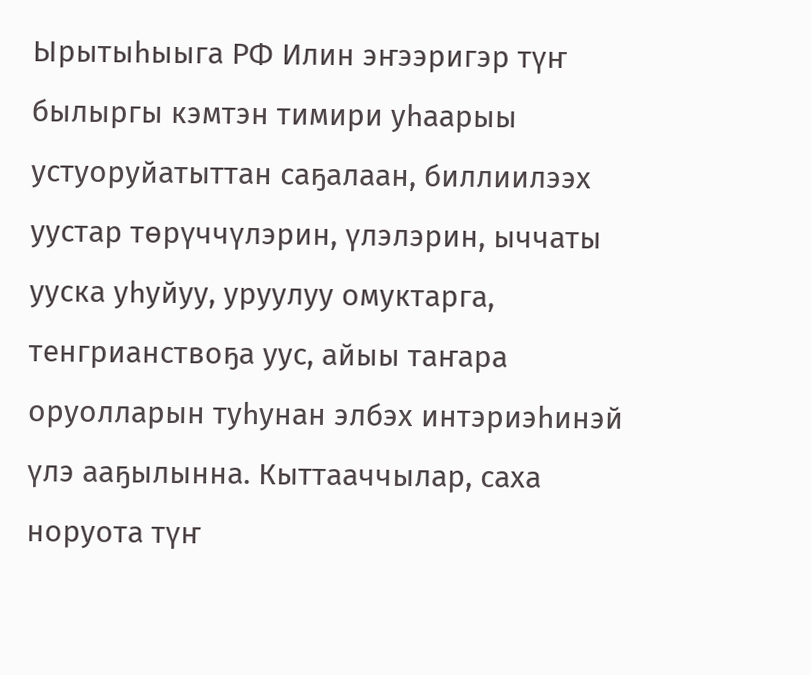Ырытыһыыга РФ Илин эҥээригэр түҥ былыргы кэмтэн тимири уһаарыы устуоруйатыттан саҕалаан, биллиилээх уустар төрүччүлэрин, үлэлэрин, ыччаты ууска уһуйуу, уруулуу омуктарга, тенгрианствоҕа уус, айыы таҥара оруолларын туһунан элбэх интэриэһинэй үлэ ааҕылынна. Кыттааччылар, саха норуота түҥ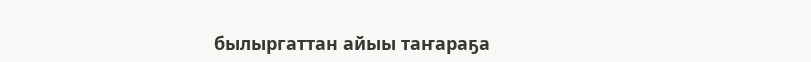былыргаттан айыы таҥараҕа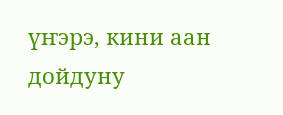үҥэрэ, кини аан дойдуну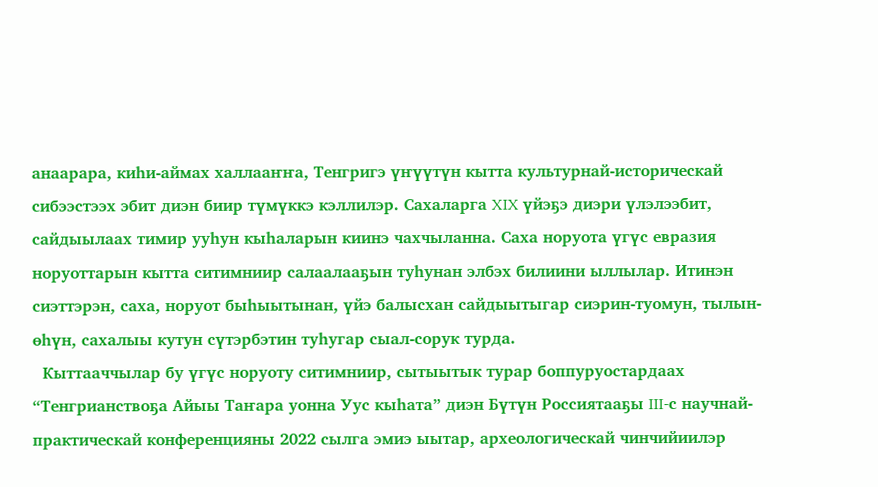анаарара, киһи-аймах халлааҥҥа, Тенгригэ үҥүүтүн кытта культурнай-историческай сибээстээх эбит диэн биир түмүккэ кэллилэр. Сахаларга XIX үйэҕэ диэри үлэлээбит, сайдыылаах тимир ууһун кыһаларын киинэ чахчыланна. Саха норуота үгүс евразия норуоттарын кытта ситимниир салаалааҕын туһунан элбэх билиини ыллылар. Итинэн сиэттэрэн, саха, норуот быһыытынан, үйэ балысхан сайдыытыгар сиэрин-туомун, тылын-өһүн, сахалыы кутун сүтэрбэтин туһугар сыал-сорук турда.
  Кыттааччылар бу үгүс норуоту ситимниир, сытыытык турар боппуруостардаах “Тенгрианствоҕа Айыы Таҥара уонна Уус кыһата” диэн Бүтүн Россиятааҕы III-с научнай-практическай конференцияны 2022 сылга эмиэ ыытар, археологическай чинчийиилэр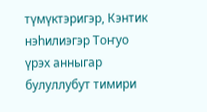түмүктэригэр, Кэнтик нэһилиэгэр Тоҥуо үрэх анныгар булуллубут тимири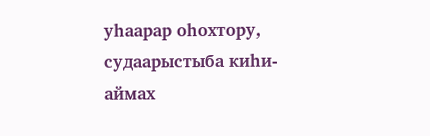уһаарар оһохтору, судаарыстыба киһи-аймах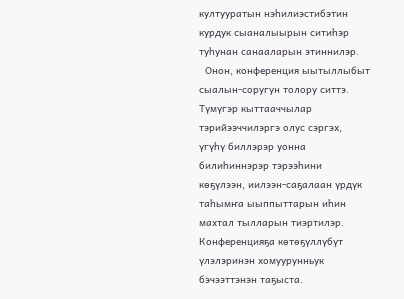култууратын нэһилиэстибэтин курдук сыаналыырын ситиһэр туһунан санааларын этиннилэр.
  Онон, конференция ыытыллыбыт сыалын-соругун толору ситтэ. Түмүгэр кыттааччылар тэрийээччилэргэ олус сэргэх, үгүһү биллэрэр уонна билиһиннэрэр тэрээһини көҕүлээн, иилээн-саҕалаан үрдүк таһымҥа ыыппыттарын иһин махтал тылларын тиэртилэр. Конференцияҕа көтөҕүллүбүт үлэлэринэн хомуурунньук бэчээттэнэн таҕыста.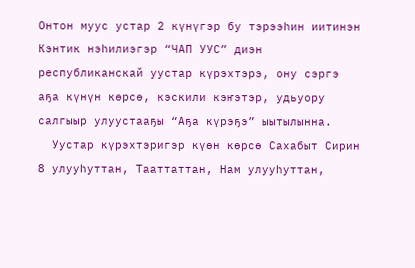Онтон муус устар 2 күнүгэр бу тэрээһин иитинэн Кэнтик нэһилиэгэр “ЧАП УУС” диэн республиканскай уустар күрэхтэрэ, ону сэргэ аҕа күнүн көрсө, кэскили кэҥэтэр, удьуору салгыыр улуустааҕы “Аҕа күрэҕэ” ыытылынна.
  Уустар күрэхтэригэр күөн көрсө Сахабыт Сирин 8 улууһуттан, Тааттаттан, Нам улууһуттан,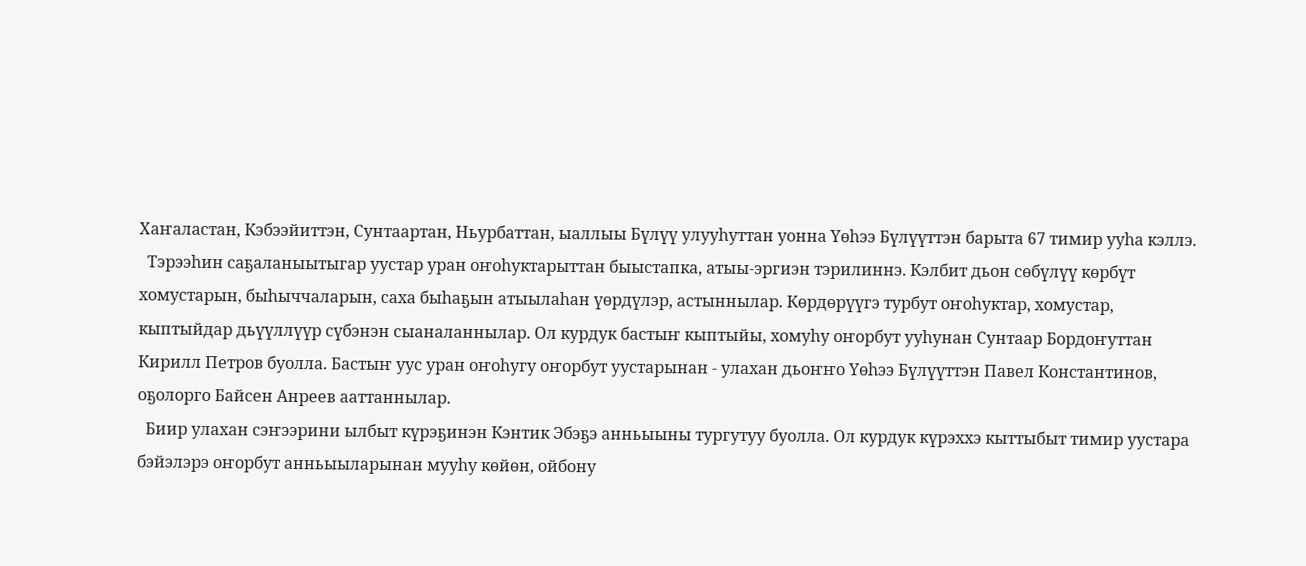Хаҥаластан, Кэбээйиттэн, Сунтаартан, Ньурбаттан, ыаллыы Бүлүү улууһуттан уонна Үөһээ Бүлүүттэн барыта 67 тимир ууһа кэллэ.
  Тэрээһин саҕаланыытыгар уустар уран оҥоһуктарыттан быыстапка, атыы-эргиэн тэрилиннэ. Кэлбит дьон сөбүлүү көрбүт хомустарын, быһыччаларын, саха быһаҕын атыылаһан үөрдүлэр, астыннылар. Көрдөрүүгэ турбут оҥоһуктар, хомустар, кыптыйдар дьүүллүүр сүбэнэн сыаналаннылар. Ол курдук бастыҥ кыптыйы, хомуһу оҥорбут ууһунан Сунтаар Бордоҥуттан Кирилл Петров буолла. Бастыҥ уус уран оҥоһугу оҥорбут уустарынан - улахан дьоҥҥо Үөһээ Бүлүүттэн Павел Константинов, оҕолорго Байсен Анреев ааттаннылар.
  Биир улахан сэҥээрини ылбыт күрэҕинэн Кэнтик Эбэҕэ анньыыны тургутуу буолла. Ол курдук күрэххэ кыттыбыт тимир уустара бэйэлэрэ оҥорбут анньыыларынан мууһу көйөн, ойбону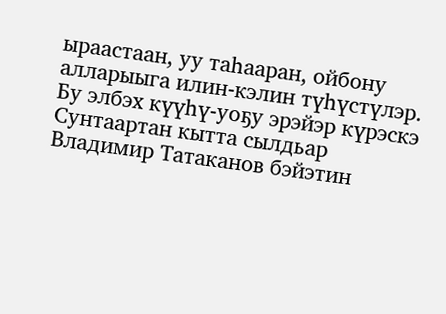ыраастаан, уу таһааран, ойбону алларыыга илин-кэлин түһүстүлэр. Бу элбэх күүһү-уоҕу эрэйэр күрэскэ Сунтаартан кытта сылдьар Владимир Татаканов бэйэтин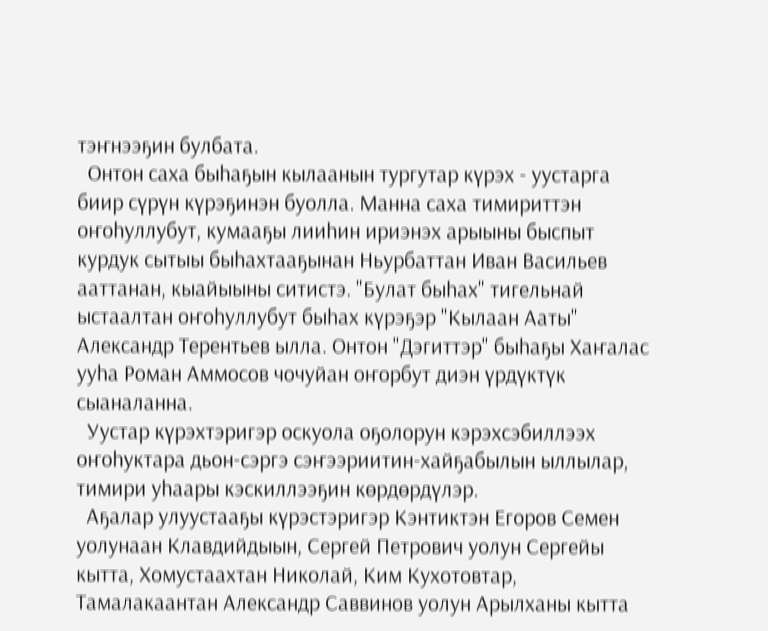тэҥнээҕин булбата.
  Онтон саха быһаҕын кылаанын тургутар күрэх - уустарга биир сүрүн күрэҕинэн буолла. Манна саха тимириттэн оҥоһуллубут, кумааҕы лииһин ириэнэх арыыны быспыт курдук сытыы быһахтааҕынан Ньурбаттан Иван Васильев ааттанан, кыайыыны ситистэ. "Булат быһах" тигельнай ыстаалтан оҥоһуллубут быһах күрэҕэр "Кылаан Ааты" Александр Терентьев ылла. Онтон "Дэгиттэр" быһаҕы Хаҥалас ууһа Роман Аммосов чочуйан оҥорбут диэн үрдүктүк сыаналанна.
  Уустар күрэхтэригэр оскуола оҕолорун кэрэхсэбиллээх оҥоһуктара дьон-сэргэ сэҥээриитин-хайҕабылын ыллылар, тимири уһаары кэскиллээҕин көрдөрдүлэр.
  Аҕалар улуустааҕы күрэстэригэр Кэнтиктэн Егоров Семен уолунаан Клавдийдыын, Сергей Петрович уолун Сергейы кытта, Хомустаахтан Николай, Ким Кухотовтар, Тамалакаантан Александр Саввинов уолун Арылханы кытта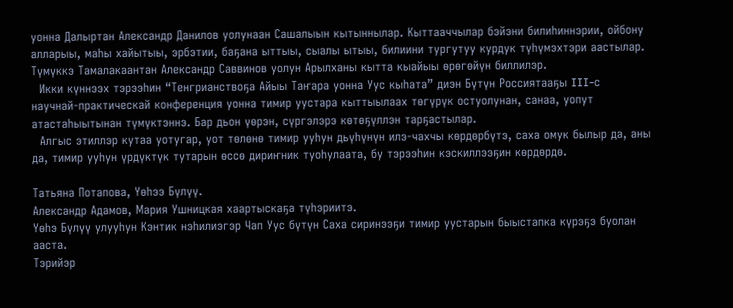уонна Далыртан Александр Данилов уолунаан Сашалыын кытыннылар. Кыттааччылар бэйэни билиһиннэрии, ойбону алларыы, маһы хайытыы, эрбэтии, баҕана ыттыы, сыалы ытыы, билиини тургутуу курдук түһүмэхтэри аастылар. Түмүккэ Тамалакаантан Александр Саввинов уолун Арылханы кытта кыайыы өрөгөйүн биллилэр.
  Икки күннээх тэрээһин “Тенгрианствоҕа Айыы Таҥара уонна Уус кыһата” диэн Бүтүн Россиятааҕы III-с научнай-практическай конференция уонна тимир уустара кыттыылаах төгүрүк остуолунан, санаа, уопут атастаһыытынан түмүктэннэ. Бар дьон үөрэн, сүргэлэрэ көтөҕүллэн тарҕастылар.
  Алгыс этиллэр кутаа уотугар, уот төлөнө тимир ууһун дьүһүнүн илэ-чахчы көрдөрбүтэ, саха омук былыр да, аны да, тимир ууһун үрдүктүк тутарын өссө дириҥник туоһулаата, бу тэрээһин кэскиллээҕин көрдөрдө.

Татьяна Потапова, Үөһээ Бүлүү.
Александр Адамов, Мария Ушницкая хаартыскаҕа түһэриитэ.
Үөһэ Бүлүү улууһун Кэнтик нэһилиэгэр Чап Уус бүтүн Саха сиринээҕи тимир уустарын быыстапка күрэҕэ буолан ааста.
Тэрийэр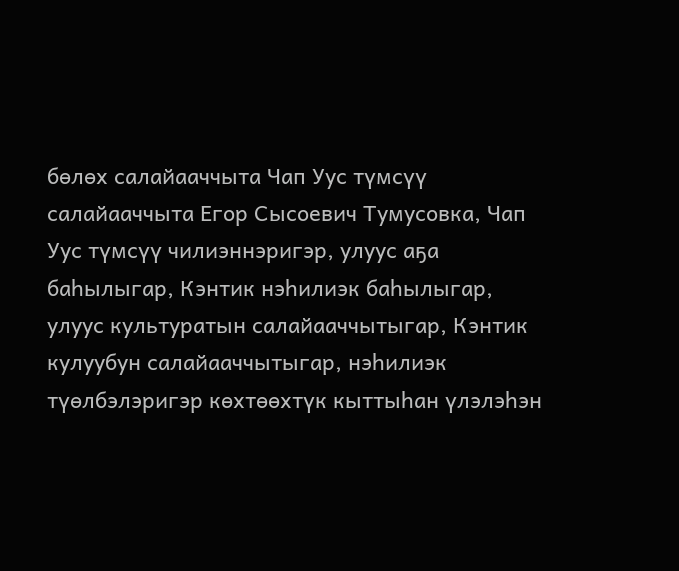бөлөх салайааччыта Чап Уус түмсүү салайааччыта Егор Сысоевич Тумусовка, Чап Уус түмсүү чилиэннэригэр, улуус аҕа баһылыгар, Кэнтик нэһилиэк баһылыгар, улуус культуратын салайааччытыгар, Кэнтик кулуубун салайааччытыгар, нэһилиэк түөлбэлэригэр көхтөөхтүк кыттыһан үлэлэһэн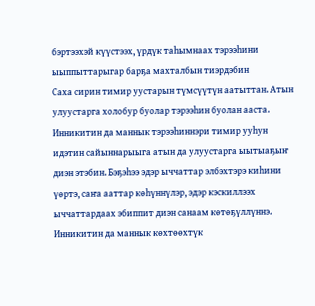бэртээхэй күүстээх, үрдүк таһымнаах тэрээһини ыыппыттарыгар барҕа махталбын тиэрдэбин
Саха сирин тимир уустарын түмсүүтүн аатыттан. Атын улуустарга холобур буолар тэрээһин буолан ааста. Инникитин да маннык тэрээһиннэри тимир ууһун идэтин сайыннарыыга атын да улуустарга ыытыаҕыҥ диэн этэбин. Бэҕэһээ эдэр ыччаттар элбэхтэрэ киһини үөртэ, саҥа ааттар көһүннүлэр, эдэр кэскиллээх ыччаттардаах эбиппит диэн санаам көтөҕүллүннэ.
Инникитин да маннык көхтөөхтүк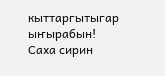кыттаргытыгар ыҥырабын!
Саха сирин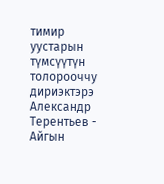тимир уустарын түмсүүтүн толорооччу дириэктэрэ Александр Терентьев - Айгын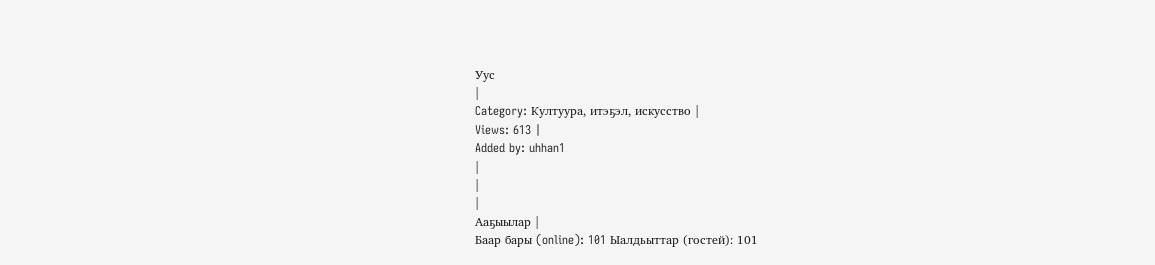Уус
|
Category: Култуура, итэҕэл, искусство |
Views: 613 |
Added by: uhhan1
|
|
|
Ааҕыылар |
Баар бары (online): 101 Ыалдьыттар (гостей): 101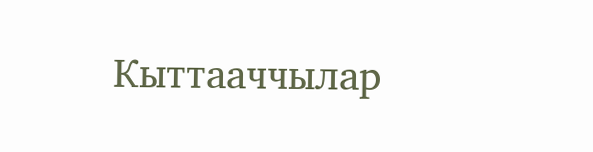Кыттааччылар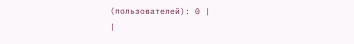(пользователей): 0 |
|